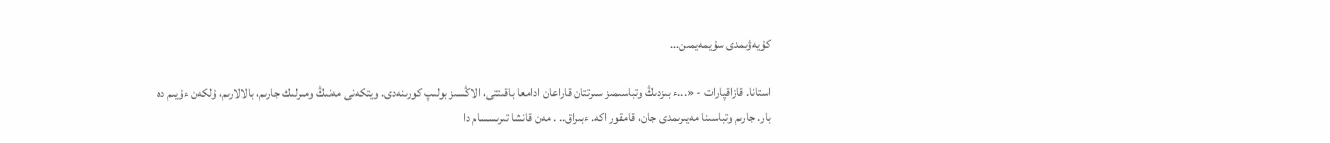كۇيەۋىمدى سۇيمەيمىن...

استانا. قازاقپارات - «...ء بىزدىڭ وتباسىمىز سىرتتان قاراعان ادامعا باقىتتى، الاڭسىز بولىپ كورىنەدى. ويتكەنى مەنىڭ ومىرلىك جارىم، بالالارىم، ۇلكەن ءۇيىم دە بار. جارىم وتباسىنا مەيىرىمدى جان، قامقور اكە. ءبىراق.. . مەن قانشا تىرىسسام دا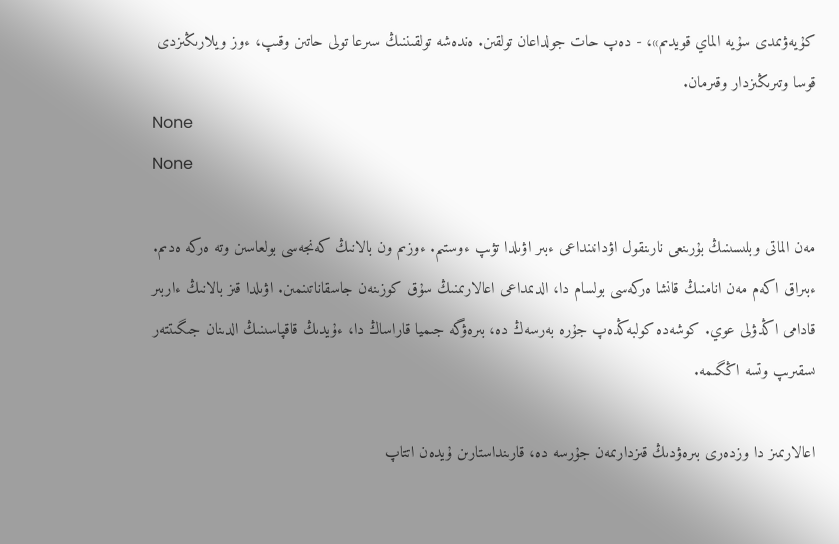كۇيەۋىمدى سۇيە الماي قويدىم»، - دەپ حات جولداعان تولقىن. ەندەشە تولقىننىڭ سىرعا تولى حاتىن وقىپ، ءوز ويلارىڭىزدى قوسا وتىرىڭىزدار وقىرمان.
None
None

مەن الماتى وبلىسىنىڭ بۇرىنعى نارىنقول اۋدانىنداعى ءبىر اۋىلدا تۋىپ ءوستىم. ءوزىم ون بالانىڭ كەنجەسى بولعاسىن وتە ەركە ەدىم. ءبىراق اكەم مەن انامنىڭ قانشا ەركەسى بولسام دا، الدىمداعى اعالارىمنىڭ سۇق كوزىنەن جاسقاناتىنمىن. اۋىلدا قىز بالانىڭ ءاربىر قادامى اڭدۋلى عوي. كوشەدە كولبەڭدەپ جۇرە بەرسەڭ دە، بىرەۋگە جىميا قاراساڭ دا، ءۇيدىڭ قاقپاسىنىڭ الدىنان جىگىتتەر ىسقىرىپ وتسە اڭگىمە.

اعالارىمىز دا وزدەرى بىرەۋدىڭ قىزدارىمەن جۇرسە دە، قارىنداستارىن ۇيدەن اتتاپ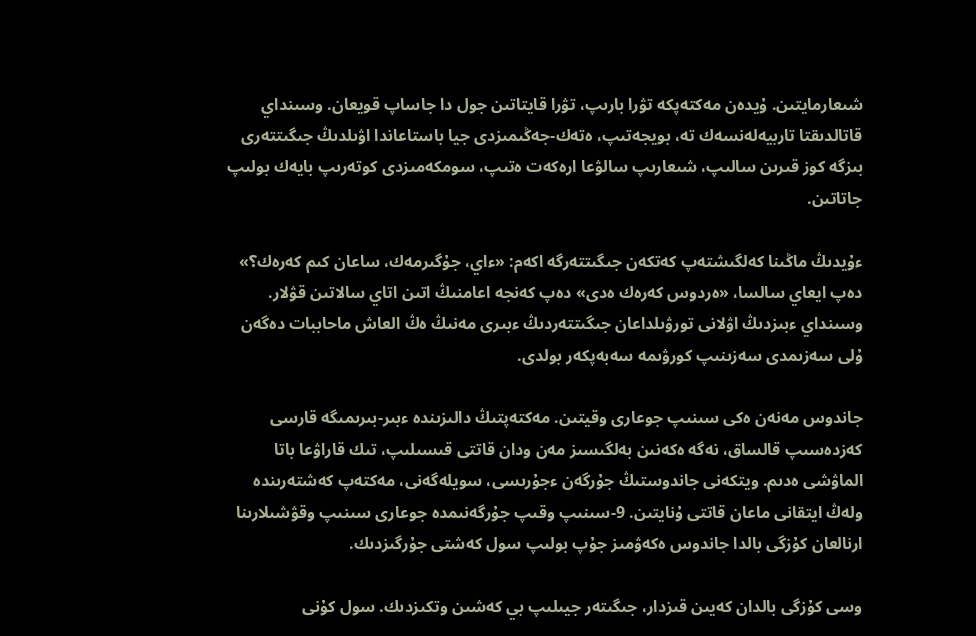شىعارمايتىن. ۇيدەن مەكتەپكە تۋرا بارىپ، تۋرا قايتاتىن جول دا جاساپ قويعان. وسىنداي قاتالدىقتا تاربيەلەنسەك تە، بويجەتىپ، ەتەك-جەڭىمىزدى جيا باستاعاندا اۋىلدىڭ جىگىتتەرى بىزگە كوز قىرىن سالىپ، شىعارىپ سالۋعا ارەكەت ەتىپ، سومكەمىزدى كوتەرىپ بايەك بولىپ جاتاتىن.

ءۇيدىڭ ماڭىنا كەلگىشتەپ كەتكەن جىگىتتەرگە اكەم: «ءاي، جۇگىرمەك، ساعان كىم كەرەك؟» دەپ ايعاي سالسا، «ەردوس كەرەك ەدى» دەپ كەنجە اعامنىڭ اتىن اتاي سالاتىن قۋلار. وسىنداي ءبىزدىڭ اۋلانى تورۋىلداعان جىگىتتەردىڭ ءبىرى مەنىڭ ەڭ العاش ماحاببات دەگەن ۇلى سەزىمدى سەزىنىپ كورۋىمە سەبەپكەر بولدى.

جاندوس مەنەن ەكى سىنىپ جوعارى وقيتىن. مەكتەپتىڭ دالىزىندە ءبىر-بىرىمىگە قارسى كەزدەسىپ قالساق، نەگە ەكەنىن بەلگىسىز مەن ودان قاتتى قىسىلىپ، تىك قاراۋعا باتا الماۋشى ەدىم. ويتكەنى جاندوستىڭ جۇرگەن ءجۇرىسى، سويلەگەنى، مەكتەپ كەشتەرىندە ولەڭ ايتقانى ماعان قاتتى ۇنايتىن. 9-سىنىپ وقىپ جۇرگەنىمدە جوعارى سىنىپ وقۋشىلارىنا ارنالعان كۇزگى بالدا جاندوس ەكەۋمىز جۇپ بولىپ سول كەشتى جۇرگىزدىك.

وسى كۇزگى بالدان كەيىن قىزدار، جىگىتەر جيىلىپ بي كەشىن وتكىزدىك. سول كۇنى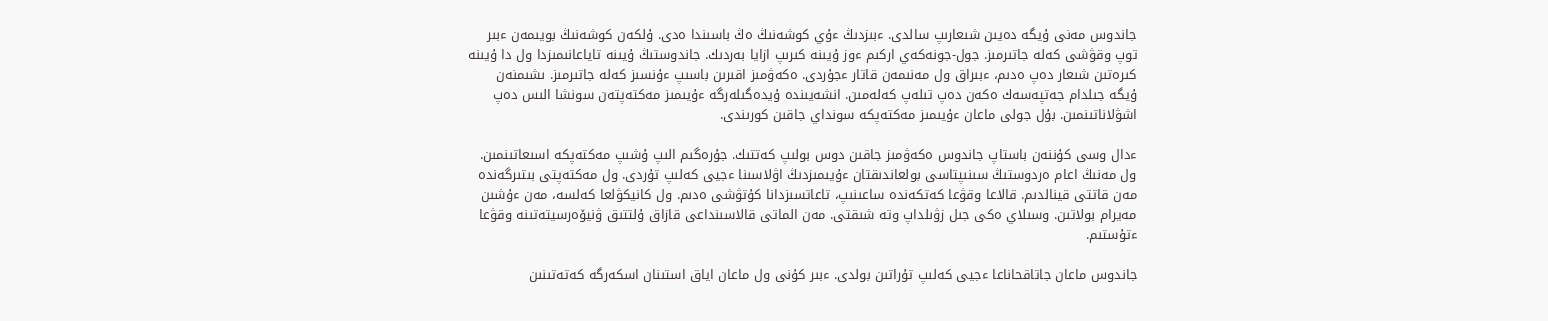جاندوس مەنى ۇيگە دەيىن شىعارىپ سالدى. ءبىزدىڭ ءۇي كوشەنىڭ ەڭ باسىندا ەدى. ۇلكەن كوشەنىڭ بويىمەن ءبىر توپ وقۋشى كەلە جاتىرمىز. جول-جونەكەي اركىم ءوز ۇيىنە كىرىپ ازايا بەردىك. جاندوستىڭ ۇيىنە تاياعانىمىزدا ول دا ۇيىنە كىرەتىن شىعار دەپ ەدىم، ءبىراق ول مەنىمەن قاتار ءجۇردى. ەكەۋمىز اقىرىن باسىپ ءۇنسىز كەلە جاتىرمىز. ىشىمنەن ۇيگە جىلدام جەتپەسەك ەكەن دەپ تىلەپ كەلەمىن. انشەيىندە ۇيدەگىلەرگە ءۇيىمىز مەكتەپتەن سونشا الىس دەپ اشۋلاناتىنمىن. بۇل جولى ماعان ءۇيىمىز مەكتەپكە سونداي جاقىن كورىندى.

ءدال وسى كۇننەن باستاپ جاندوس ەكەۋمىز جاقىن دوس بولىپ كەتتىك. جۇرەگىم الىپ ۇشىپ مەكتەپكە اسىعاتىنمىن. ول مەنىڭ اعام ەردوستىڭ سىنىپتاسى بولعاندىقتان ءۇيىمىزدىڭ اۋلاسىنا ءجيى كەلىپ تۇردى. ول مەكتەپتى بىتىرگەندە مەن قاتتى قينالدىم. قالاعا وقۋعا كەتكەندە ساعىنىپ، تاعاتسىزدانا كۇتۋشى ەدىم. ول كانيكۋلعا كەلسە، مەن ءۇشىن مەيرام بولاتىن. وسىلاي ەكى جىل زۋىلداپ وتە شىقتى. مەن الماتى قالاسىنداعى قازاق ۇلتتىق ۋنيۆەرسيتەتىنە وقۋعا ءتۇستىم.

جاندوس ماعان جاتاقحاناعا ءجيى كەلىپ تۇراتىن بولدى. ءبىر كۇنى ول ماعان اياق استىنان اسكەرگە كەتەتىنىن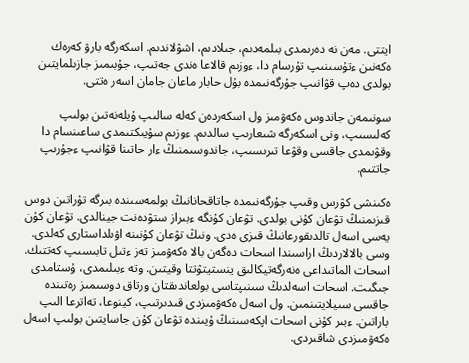ايتتى. مەن نە دەرىمدى بىلمەدىم، جىلادىم، اشۋلاندىم. اسكەرگە بارۋ كەرەك ەكەنىن ءتۇسىنىپ تۇرسام دا، ءوزىم قالاعا ەندى جەتىپ، جۇبىمىز جازىلمايتىن بولدى دەپ قۋانىپ جۇرگەنىمدە بۇل حابار ماعان جامان اسەر ەتتى.

سونىمەن جاندوس ەكەۋمىز ول اسكەردەن كەلە سالىپ ۇيلەنەتىن بولىپ كەلىسىپ، ونى اسكەرگە شىعارىپ سالدىم. ءوزىم سۇيىكتىمدى ساعىنسام دا وقۋىمدى جاقسى وقۋعا تىرىسىپ، جاندوسىمنىڭ ءار حاتىنا قۋانىپ ءجۇرىپ جاتتىم.

ەكىنشى كۋرس وقىپ جۇرگەنىمدە جاتاقحانانىڭ بولمەسىندە بىرگە تۇراتىن دوس قىزىمنىڭ تۋعان كۇنى بولدى. تۋعان كۇنگە ءبىراز ستۋدەنت جينالدى. تۋعان كۇن يەسى اسەل تالدىقورعانىڭ قىزى ەدى. ونىڭ تۋعان كۇنىنە اۋىلداستارى كەلدى. وسى بالالاردىڭ اراسىندا اسحات دەگەن بالا ەكەۋمىز تەز ءتىل تابىسىپ كەتتىك. اسحات الماتىداعى ەنەرگەتيكالىق ينستيتۋتتا وقيتىن. وتە ءبىلىمدى، ۇستامدى جىگىت. اسحات اسەلدىڭ سىنىپتاسى بولعاندىقتان ورتاق دوسىمىز رەتىندە جاقسى سىيلايتىنمىن. ول اسەل ەكەۋمىزدى قىدىرتىپ، كينوعا، تەاترعا الىپ باراتىن. ءبىر كۇنى اسحات اپكەسىنىڭ ۇيىندە تۋعان كۇن جاسايتىن بولىپ اسەل ەكەۋمىزدى شاقىردى.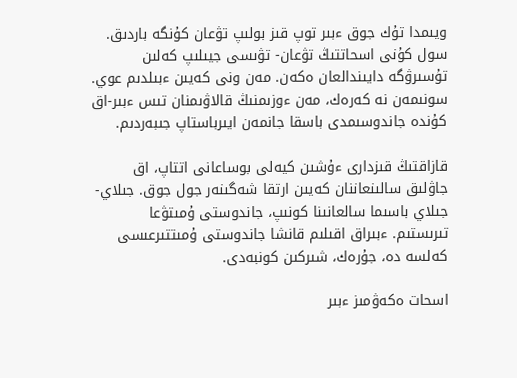ويىمدا تۇك جوق ءبىر توپ قىز بولىپ تۋعان كۇنگە باردىق. سول كۇنى اسحاتتىڭ تۋعان- تۋىسى جيىلىپ كەلىن تۇسىرۋگە دايىندالعان ەكەن. مەن ونى كەيىن ءبىلدىم عوي. سونىمەن نە كەرەك، مەن ءوزىمنىڭ قالاۋىمنان تىس ءبىر-اق كۇندە جاندوسىمدى باسقا جانمەن ايىرباستاپ جىبەردىم.

قازاقتىڭ قىزدارى ءۇشىن كيەلى بوساعانى اتتاپ، اق جاۋلىق سالىنعاننان كەيىن ارتقا شەگىنەر جول جوق. جىلاي-جىلاي باسىما سالعانىنا كونىپ، جاندوستى ۇمىتۋعا تىرىستىم. ءبىراق اقىلىم قانشا جاندوستى ۇمىتتىرعىسى كەلسە دە، جۇرەك، شىركىن كونبەدى.

اسحات ەكەۋمىز ءبىر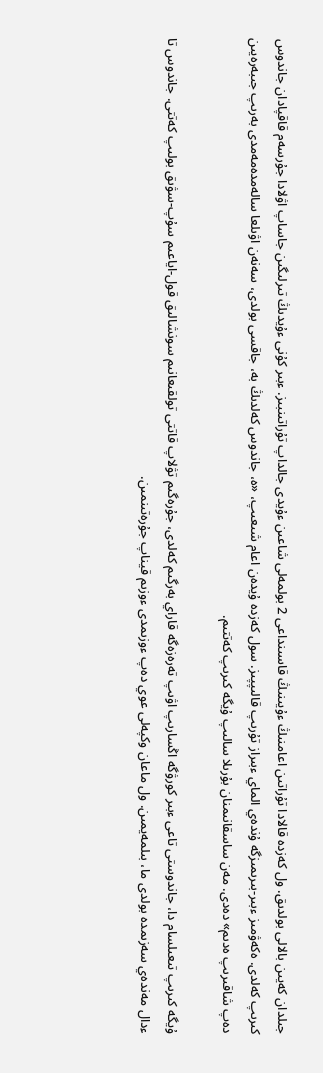جىلدان كەيىن بالالى بولدىق. ول كەزدە قالادا تۇراتىن اعامنىڭ ءۇيىنىڭ قاسىنداعى 2 بولمەلى شاعىن ءۇيدى جالداپ تۇراتىنبىز. ءبىر كۇنى ءۇيدىڭ تىرلىگىن جاساپ اۋلادا جۇرسەم قاقپادان جاندوس كىرىپ كەلدى. ەكەۋمىز ءبىر-بىرىمىزگە ۇندەي الماي ءبىراز تۇرىپ قالىپپىز. سول كەزدە ۇيدەن اعام شىعىپ، «ە، جاندوس كەلدىڭ بە، جاقسى بولدى، سەنەن اۋىلعا سالەمدەمەمدى بەرىپ جىبەرەيىن دەپ شاقىرىپ ەدىم» دەدى. مەن ساسقانىمنان بۇرىلا سالىپ ۇيگە كىرىپ كەتتىم.

ۇيگە كىرىپ تىعىلسام دا، جاندوستى تاعى ءبىر كورۋگە اڭسارىپ اۋىپ تەرەزەگە قاراي بەرگىم كەلدى، جۇرەگىم تۋلاپ قاتتى تولقىعانىم سونشالىق قول-اياعىم سۇپ-سۋىق بولىپ كەتتى. جاندوس تا ءدال مەندەي سەزىمدە بولدى ما، بىلمەيمىن. ول ماعان وكپەلى عوي دەپ ءوزىمدى ءوزىم قيناپ جۇرەتىنمىن.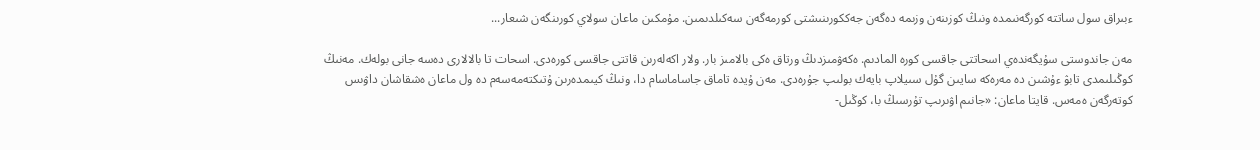ءبىراق سول ساتتە كورگەنىمدە ونىڭ كوزىنەن وزىمە دەگەن جەككورىنىشتى كورمەگەن سەكىلدىمىن. مۇمكىن ماعان سولاي كورىنگەن شىعار...

مەن جاندوستى سۇيگەندەي اسحاتتى جاقسى كورە المادىم. ەكەۋمىزدىڭ ورتاق ەكى بالامىز بار. ولار اكەلەرىن قاتتى جاقسى كورەدى. اسحات تا بالالارى دەسە جانى بولەك. مەنىڭ كوڭىلىمدى تابۋ ءۇشىن دە مەرەكە سايىن گۇل سىيلاپ بايەك بولىپ جۇرەدى. مەن ۇيدە تاماق جاساماسام دا، ونىڭ كيىمدەرىن ۇتىكتەمەسەم دە ول ماعان ەشقاشان داۋىس كوتەرگەن ەمەس. قايتا ماعان: «جانىم اۋىرىپ تۇرسىڭ با، كوڭىل-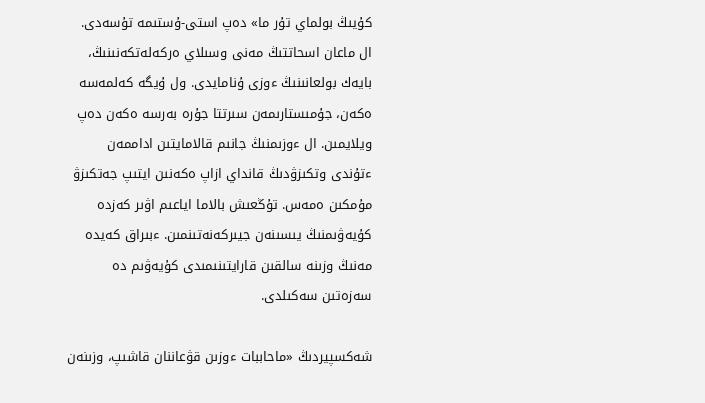كۇيىڭ بولماي تۇر ما» دەپ استى-ۇستىمە تۇسەدى. ال ماعان اسحاتتىڭ مەنى وسىلاي ەركەلەتكەنىنىڭ، بايەك بولعانىنىڭ ءوزى ۇنامايدى. ول ۇيگە كەلمەسە ەكەن، جۇمىستارىمەن سىرتتا جۇرە بەرسە ەكەن دەپ ويلايمىن. ال ءوزىمنىڭ جانىم قالامايتىن اداممەن ءتۇندى وتكىزۋدىڭ قانداي ازاپ ەكەنىن ايتىپ جەتكىزۋ مۇمكىن ەمەس. تۇڭعىش بالاما اياعىم اۋىر كەزدە كۇيەۋىمنىڭ يىسىنەن جيىركەنەتىنمىن. ءبىراق كەيدە مەنىڭ وزىنە سالقىن قارايتىنىمىدى كۇيەۋىم دە سەزەتىن سەكىلدى.

شەكسپيردىڭ «ماحاببات ءوزىن قۋعاننان قاشىپ، وزىنەن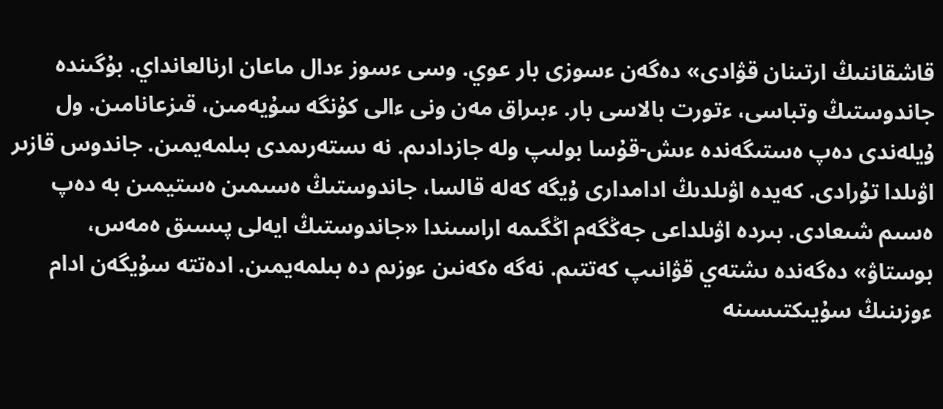قاشقاننىڭ ارتىنان قۋادى» دەگەن ءسوزى بار عوي. وسى ءسوز ءدال ماعان ارنالعانداي. بۇگىندە جاندوستىڭ وتباسى، ءتورت بالاسى بار. ءبىراق مەن ونى ءالى كۇنگە سۇيەمىن، قىزعانامىن. ول ۇيلەندى دەپ ەستىگەندە ءىش-قۇسا بولىپ ولە جازدادىم. نە ىستەرىمدى بىلمەيمىن. جاندوس قازىر اۋىلدا تۇرادى. كەيدە اۋىلدىڭ ادامدارى ۇيگە كەلە قالسا، جاندوستىڭ ەسىمىن ەستيمىن بە دەپ ەسىم شىعادى. بىردە اۋىلداعى جەڭگەم اڭگىمە اراسىندا «جاندوستىڭ ايەلى پىسىق ەمەس، بوستاۋ» دەگەندە ىشتەي قۋانىپ كەتتىم. نەگە ەكەنىن ءوزىم دە بىلمەيمىن. ادەتتە سۇيگەن ادام ءوزىنىڭ سۇيىكتىسىنە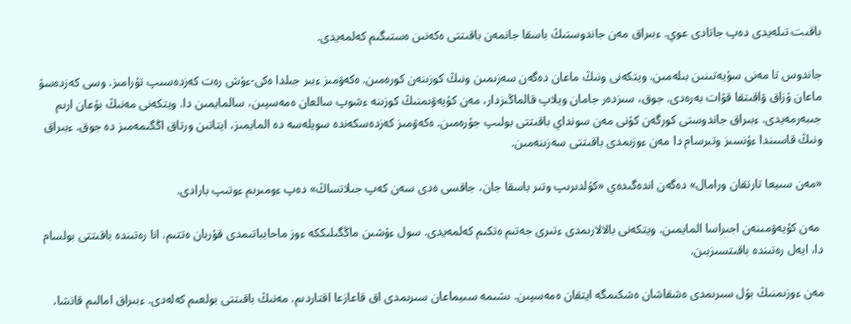باقىت تىلەيدى دەپ جاتادى عوي. ءبىراق مەن جاندوستىڭ باسقا جانمەن باقىتتى ەكەنىن ەستىگىم كەلمەيدى.

جاندوس تا مەنى سۇيەتىنىن بىلەمىن. ويتكەنى ونىڭ ماعان دەگەن سەزىمىن ونىڭ كوزىنەن كورەمىن. ەكەۋمىز ءبىر جىلدا ەكى-ءۇش رەت كەزدەسىپ تۇرامىز. وسى كەزدەسۋ ماعان ۇزاق ۋاقىتقا قۋات بەرەدى. جوق، سىزدەر جامان ويلاپ قالماڭىزدار، مەن كۇيەۋىمنىڭ كوزىنە ءشوپ سالعان ەمەسپىن، سالمايمىن دا. ويتكەنى مەنىڭ بۇعان ارىم جىبەرمەيدى. ءبىراق جاندوستى كورگەن كۇنى مەن سونداي باقىتتى بولىپ جۇرەمىن. ەكەۋمىز كەزدەسكەندە سويلەسە دە المايمىز، ايتاتىن ورتاق اڭگىمەمىز دە جوق. ءبىراق ونىڭ قاسىندا ءۇنسىز وتىرسام دا مەن ءوزىمدى باقىتتى سەزىنەمىن.

«مەن سىيعا تارتقان ورامال» دەگەن اندەگىدەي «كۇلدىرىپ وتىر باسقا جان، جاقسى ەدى سەن كەپ جىلاتساڭ» دەپ ءومىرىم ءوتىپ بارادى.

 مەن كۇيەۋمىنەن اجىراسا المايمىن. ويتكەنى بالالارىمدى ءتىرى جەتىم ەتكىم كەلمەيدى. سول ءۇشىن ماڭگىلىككە ءوز ماحابباتىمدى قۇربان ەتتىم. انا رەتىندە باقىتتى بولسام دا، ايەل رەتىندە باقىتسىزبىن.

مەن ءوزىمنىڭ بۇل سىرىمدى ەشقاشان ەشكىمگە ايتقان ەمەسپىن. ىشىمە سىيماعان سىرىمدى اق قاعازعا اقتاردىم. مەنىڭ باقىتتى بولعىم كەلەدى. ءبىراق امالىم قانشا،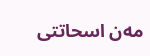مەن اسحاتتى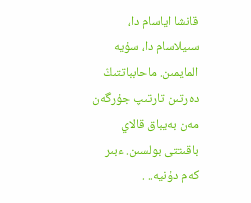قانشا اياسام دا، سىيلاسام دا، سۇيە المايمىن. ماحابباتتىڭ دەرتىن تارتىپ جۇرگەن مەن بەيباق قالاي باقىتتى بولسىن. ءبىر كەم دۇنيە.. .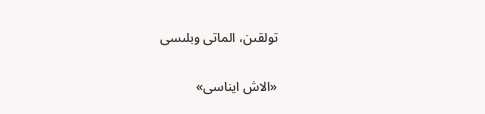تولقىن، الماتى وبلىسى

«الاش ايناسى»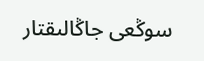سوڭعى جاڭالىقتار